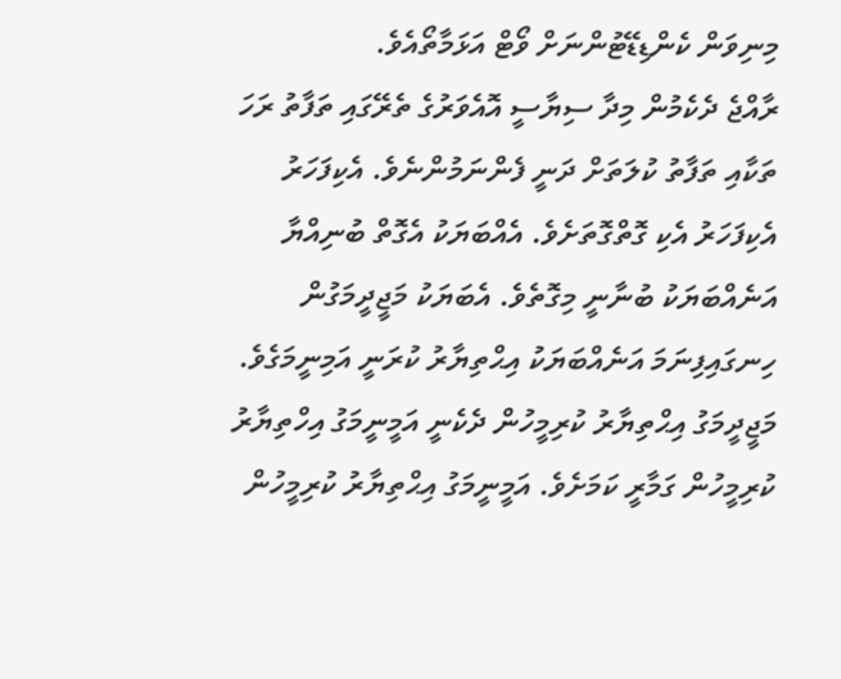މިނިވަން ކެންޑިޑޭޓުންނަށް ވޯޓް އަޅަމާތޯއެވެ.
ރާއްޖެ ދެކެމުން މިދާ ސިޔާސީ އޮއެވަރުގެ ތެރޭގައި ތަފާތު ރަހަ ތަކާއި ތަފާތު ކުލަތަށް ދަނީ ފެންނަމުންނެވެ. އެކިފަހަރު އެކިފަހަރު އެކި ގޮތްގޮތަށެވެ. އެއްބަޔަކު އެގޮތް ބުނިއްޔާ އަނެއްބަޔަކު ބުނާނީ މިގޮތެވެ. އެބަޔަކު މަޖީދީމަގުން ހިނގައިފިނަމަ އަނެއްބަޔަކު އިޙްތިޔާރު ކުރަނީ އަމިނީމަގެވެ. މަޖީދީމަގު އިޙްތިޔާރު ކުރިމީހުން ދެކެނީ އަމީނީމަގު އިހްތިޔާރު ކުރިމީހުން ގަމާރީ ކަމަށެވެ. އަމީނީމަގު އިޙްތިޔާރު ކުރިމީހުން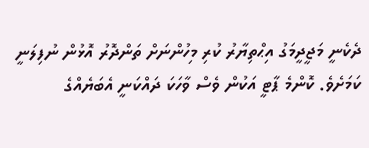ދެކެނީ މަޖީދީމަގު އިޙްތިޔާރު ކުރި މިހުންނަށް ތަންދޮރު އޮޅުން ނުފިލަނީ ކަމަށެވެ. ކޮންމެ ޕާޓީ އަކުން ވެސް ވާހަކަ ދައްކަނީ އެބަޔެއްގެ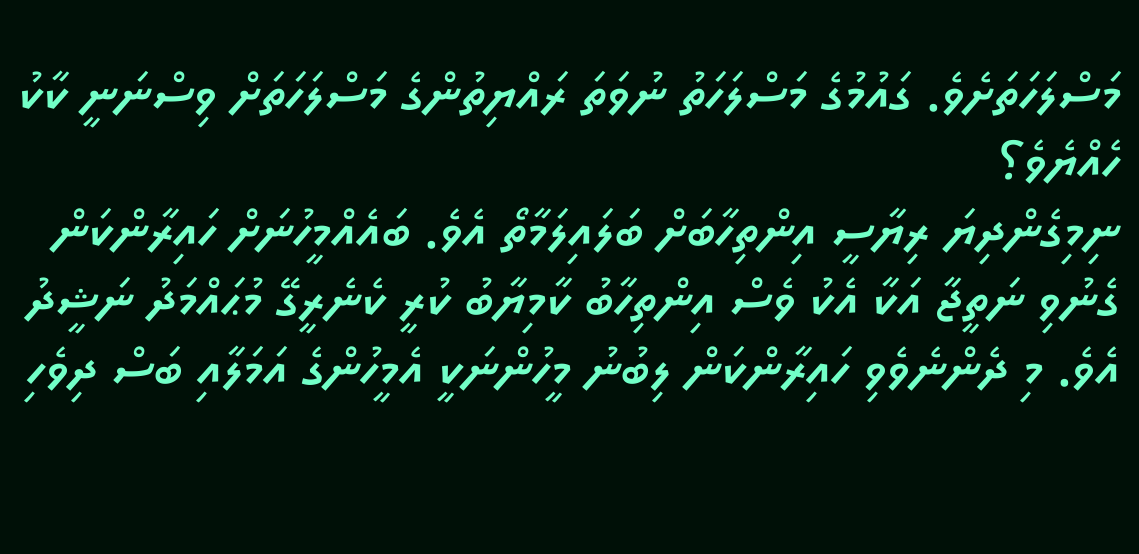މަސްލަހަތަށެވެ. ގައުމުގެ މަސްލަހަތު ނުވަތަ ރައްޔިތުންގެ މަސްލަހަތަށް ވިސްނަނީ ކާކު ހެއްޔެވެ؟
ނިމިގެންދިޔަ ރިޔާސީ އިންތިހާބަށް ބަލައިލަމާތޯ އެވެ. ބައެއްމީހުނަށް ހައިރާންކަން ގެނުވި ނަތީޖާ އަކާ އެކު ވެސް އިންތިހާބު ކާމިޔާބު ކުރީ ކެނެރީގޭ މުޙައްމަދު ނަޝީދު އެވެ. މި ދެންނެވެވި ހައިރާންކަން ލިބުނު މީހުންނަކީ އެމީހުންގެ އަމަލާއި ބަސް ދިވެހި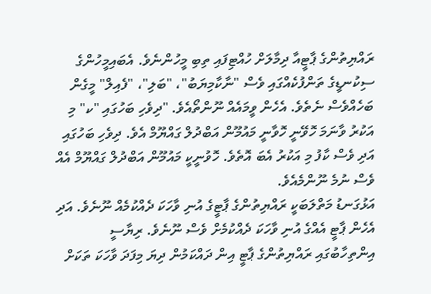ރައްޔިތުންގެ ޕާޓީއާ ދިމާލަށް ހުއްޓިފައި ތިބި މީހުންނެވެ. އެބައިމީހުންގެ ސިކުނޑީގެ ތަންފުކެއްގައި ވެސް "ނާކާމިޔަބު"، "ބަލި"، "ފެއިލް" މީގެން ބަހެއްވެސް ނެތެވެ. އެހެން ވީމައެއް ނޫންތޯއެވެ. "ދިވެހި ބަހުގައި "ކ" މި އަކުރު ވާނަމަ ހޮވޭނީ ހޮވާނީ މައުމޫން އަބްދުލް ގައްޔޫމް އެވެ. ދިވެހި ބަހުގައި އަދި ވެސް ކާފު މި އަކުރު އެބަ އޮތެވެ. ހޮވުނީކީ މައުމޫން އަބްދުލް ގައްޔޫމް އެއް ވެސް ނުމެ ނޫންމެއެވެ.
އަޅުގަނޑު މަތްލަބަކީ ރައްޔިތުންގެ ޕާޓީގެ އުނި ވާހަކަ ދެއްކުމެއް ނޫނެވެ. އަދި އެހެން ޕާޓީ އެއްގެ އުނި ވާހަކަ ދެއްކުމެށް ވެސް ނޫނެވެ. ރިޔާސީ އިންތިހާބުގައި ރައްޔިތުންގެ ޕާޓީ އިން ދައްކަމުން ދިޔަ މިފަދަ ވާހަކަ ތަކަށް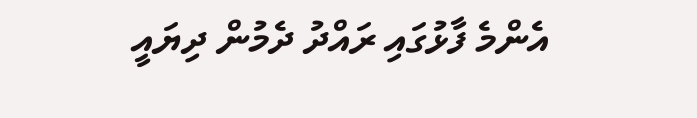އެންމެ ފާޅުގައި ރައްދު ދެމުން ދިޔައީ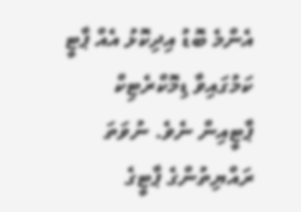އެންމެ ބޮޑު އިދިކޮޅު އެއް ޕާޓީ ކަމުގައިވާ ޑިމޮކްރެޓިކް ޕާޓީއިން ނެވެ. ނުވަތަ ރައްޔިތުންގެ ޕާޓީގެ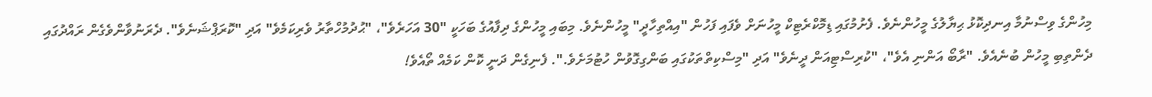މިހުންގެ ވިސްނުމާ އިނދިކޮޅު ޙިޔާލުގެ މީހުންނެވެ. ފެށުމުގައި ޑިމޮކްރެޓިކް މީހުނަށް ވެފައި ފަހުން "އިއްތިހާދީ" މީހުންނެވެ. މިބައި މީހުންގެ ދިފާއުގެ ބަހަކީ "30 އަހަރެވެ"، "ޙުދުމުހްތާރު ވެރިކަމެވެ" އަދި "ކޮރަޕްޝަނެވެ". ދެރަނުވާންވެގެން ރައްދުގައި ދެންތިބި މީހުން ބުނެއެވެ. "ރާބޯ އަންނި އެވެ"، "ކުރިސްޓިއަން ދީނެވެ" އަދި "މިސްކިތްތަކުގައި ބަންގިގޮވުން ހުޓުމަށެވެ.". ފެނިގެން ދަނީ ކޮން ކަމެއް ތޯއެވެ!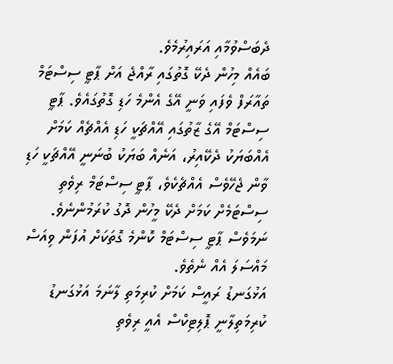ދެބަސްވުމާއި އަރައިރުމެވެ.
ބައެއް މިހުން ދެކޭ ގޮތުގައި ރާއްޖެ އަށް ޕާޓީ ސިސްޓަމް ތައާރަފް ވެފައި ވަނީ އޭގެ އެންމެ ހަޑި ގޮތުގައެވެ. ޕާޓީ ސިސްޓަމް އޭގެ ޒާތުގައި އޭއްޗަކީ ހަޑި އެއްޗެއް ކަމަށް އެއްބަޔަކު ދެކޭއިރު، އަނެއް ބަޔަކު ބުނަނީ އޭއްޗަކީ ހަޑި ވާން ޖެހޭވެސް އެއްޗެކެވެ، ޕާޓީ ސިސްޓަމް ރިވެތި ސިސްޓަމެށް ކަމަށް ދެކޭ މީހުން ދޮގު ކުރަމުންނެވެ. ނަމަވެސް ޕާޓީ ސިސްޓަމް ކޮންމެ ގޮތަކަށް އުފަން ވިއަސް މައްސަލަ އެއް ނެތެވެ.
އަޅުގަނޑު ރައީސް ކަމަށް ކުރިމަތި ލާނަމަ އަޅުގަނޑު ކުރިމަތިލާނީ ޕޮލިޓިކްސް އެއީ ރިވެތި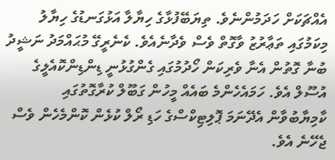އެއްޗަކަށް ހަދަމުންނެވެ. ތިޔަބޭފުޅާގެ ހިޔާލާ އަޅުގަނޑުގެ ހިޔާލު މިކަމުގައި ތަޢާރުޒު ވާގޮތް ވެސް ވެދާނެއެވެ. ކެނެރީގޭ މުޙައްމަދު ނަޝީދު ބުނާ ގޮތުން އެނާ ވެރިކަން ހޯދުމުގައި ގެންގުޅުނީ ޑިންޑިންކޮއެލީގެ އުސޫލް އެވެ. ހަމައެހެންމެ ބައެއް މީހުން ގަބޫލް ކުރާގޮތުގައި ކާމިޔާބުވާން އެދޭނަމަ ޕޮލިޓިކްސްގެ ހަޑި ރޯލް ކުޅެން ކޮންމެހެން ވެސް ޖެހޭނެ އެވެ.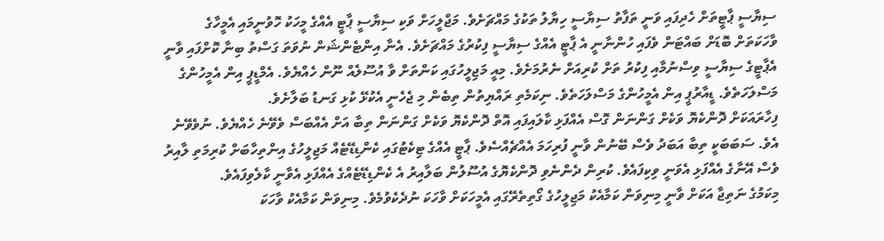ސިޔާސީ ޕާޓީތަށް ހެދިފައި ވަނީ ތަފާތު ސިޔާސީ ހިޔާލު ތަކުގެ މައްޗަށެވެ. މަޖްލީހަށް ވަކި ސިޔާސީ ޕާޓީ އެއްގެ މީހަކު ހޮވުނީމައި އެމީހާގެ ވާހަކަތަށް ބޮޑަށް ބައްޓަން ވެފައި ހުންނާނީ އެ ޕާޓީ އެއްގެ ސިޔާސީ ފިކުރުގެ މައްޗަށެވެ. އެނާ އިންޓެންޝަން ނުވަތަ ގަސްތު ބިނާ ކޮށްފައި ވާނީ އެޕާޓީގެ ސިޔާސީ ވިސްނުމާއި ފިކުރު ތަށް ކުރިއަށް ނެރުމަށެވެ. މިއީ މަޖިލީހުގައި ކަންތަށް ވާ އުސޫލެއް ނޫން ހެއްޔެވެ. އެމްޑީޕީ އިން އެމީހުންގެ މަސްލަހަތެވެ. ޑީއާރުޕީ އިން އެމީހުންގެ މަސްލަހަތެވެ. ނިކަމެތި ރައްޔިތުން ތިބެން މި ޖެހެނީ އެކުޅޭ ކުޅި ގަނޑު ބަލާށެވެ.
ފިހާރައަކަށް ދޮންކެޔޮ ވަކެށް ގަންނަން ގޮސް އެއްފަޅި ކާލައިފައި އޮތް ދޮންކެޔޮ ވަކެށް ގަންނަން ތިބާ އަށް އެއްބަސް ވެވޭނެ ހެއްޔެވެ. ނުވެވޭނެ އެވެ. ސަބަބަކީ ތިބާ އަބަދު ވެސް ބޭނުން ވާނީ ފުރިހަމަ އެއްޗެއްސެވެ. ޕާޓީ އެއްގެ ޓިކެޓުގައި ކެންޑިޑޭޓެއް މަޖިލީހުގެ އިންތިހާބަށް ކުރިމަތި ލާއިރު ވެސް އޭނާގެ އެއްފަޅި އެވަނީ ވިކިފައެވެ. ކުރިން ދެންނެވި ދޮންކެޔޮގެ އުސޫލުން ބަލާއިރު އެ ކެންޑިޑޭޓެއްގެ އެއްފަޅި އެވާނީ ކާލެވިފައެވެ.
މިކަމުގެ ނަތިޖާ އަކަށް ވާނީ މިނިވަން ކަމާއެކު މަޖިލީހުގެ ގޯތިތެރޭގައި އެމީހަކަށް ވާހަކަ ނުދެކެވުމެވެ. މިނިވަން ކަމާއެކު ވާހަކަ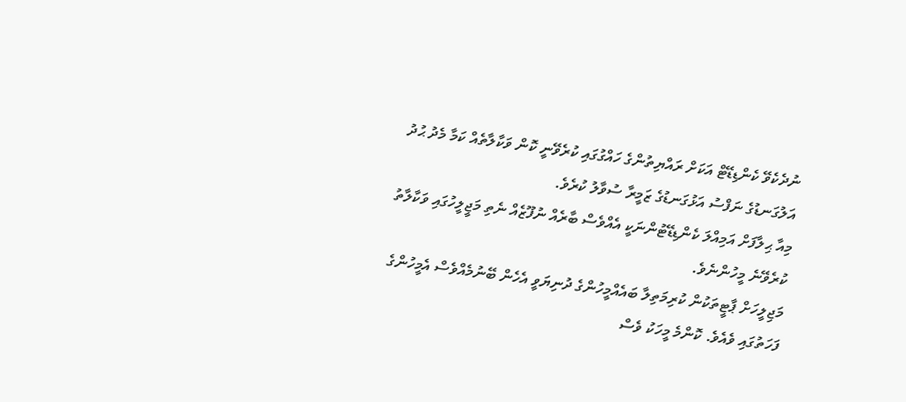ނުދެކެވޭ ކެންޑިޑޭޓް އަކަށް ރައްޔިތުންގެ ހައްގުގައި ކުރެވޭނީ ކޮން ވަކާލާތެއް ކަމާ މެދު ޙުދު އަލުގަނޑުގެ ނަފްސު އަޅުގަނޑުގެ ޒަމީރާ ސުވާލު ކުރެވެ.
މިއާ ޙިލާފަށް އަމިއްލަ ކެންޑިޑޭޓުންނަކީ އެއްވެސް ބާރެއް ނުފޫޒެއް ނެތި މަޖީލީހުގައި ވަކާލާތު ކުރެވޭނެ މީހުންނެވެ.
މަޖިލީހަށް ޕާޓީތަކުން ކުރިމަތިލާ ބައެއްމީހުންގެ ދުނިޔަވީ އެހެން ބޭނުމެއްވެސް އެމީހުންގެ ފަހަތުގައި ވެއެވެ. ކޮންމެ މީހަކު ވެސް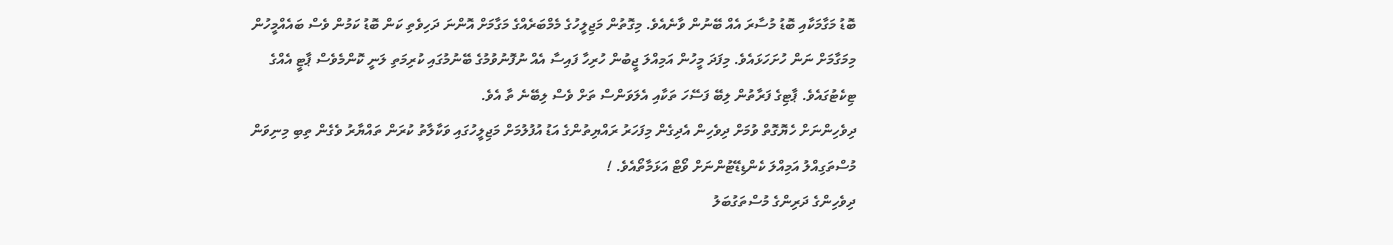ބޮޑު މަގާމަކާއި ބޮޑު މުސާރަ އެއް ބޭނުން ވާނެއެވެ. މިގޮތުން މަޖިލީހުގެ މެމްބަރެއްގެ މަގާމަށް އޮންނަ ދަހިވެތި ކަން ބޮޑު ކަމުން ވެސް ބައެއްމީހުން މިމަގާމަށް ނަން ހުށަހަޅައެވެ. މިފަދަ މީހުން އަމިއްލަ ޖީބުން ހުރިހާ ފައިސާ އެއް ނުފޮނުވުމުގެ ބޭނުމުގައި ކުރިމަތި ލަނީ ކޮންމެވެސް ޕާޓީ އެއްގެ ޓިކެޓުގައެވެ. ޕާޓިގެ ފަރާތުން ލިބޭ ފަސޭހަ ތަކާއި އެލަވަންސް ތަށް ވެސް ލިބޭނެ ތާ އެވެ.
ދިވެހިންނަށް ހެޔޮގޮތް ވުމަށް ދިވެހިން އެދިގެން މިފަހަރު ރައްޔިތުންގެ އަޑު އުފުލުމަށް މަޖިލީހުގައި ވަކާލާތު ކުރަން ތައްޔާރު ވެގެން ތިބި މިނިވަން މުސްތަގިއްލު އަމިއްލަ ކެންޑިޑޭޓުންނަށް ވޯޓް އަޅަމާތޯއެވެ. !
ދިވެހިންގެ ދަރިންގެ މުސްތަގުބަލު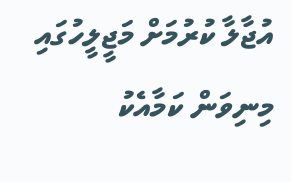އުޖާލާ ކުރުމަށް މަޖީލީހުގައި މިނިވަން ކަމާއެކު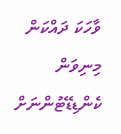ވާހަކަ ދައްކަން މިނިވަން ކެންޑިޑޭޓުންނަށް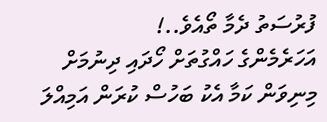ފުރުސަތު ދެމާ ތޯއެވެ..!
އަހަރެމެންގެ ހައްގުތަށް ހޯދައި ދިނުމަށް މިނިވަން ކަމާ އެކު ބަހުސް ކުރަން އަމިއްލަ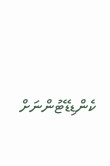ކެންޑިޑޭޓުންނަށް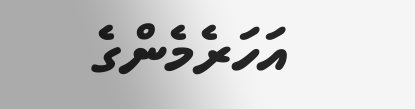އަހަރެމެންގެ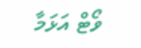ވޯޓް އަޅަމާ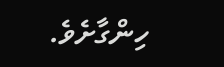ހިންގާށެވެ.